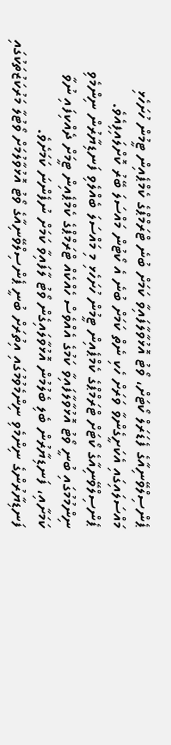ޕެންސިލްވޭނިއާގެ ފެޑަރަލް ކޯޓަށް، ވޯޓު އޮޅުވާލާފައިވާ ކަމަށް ބުނެ ޓްރަމްޕްގެ ކެމްޕެއިން ޓީމުން ހުށަހެޅި މައްސަލައިގައި އެކަށީގެންވާ ވަރަށް ހެކި ނެތް ކަމަށް ބުނެ އެ ކޯޓުން މައްސަލަ ބޭރު ކޮށްލައިފިއެވެ.
ޕެންސިލްވޭނިއާގެ ކޯޓަށް ޓްރަމްޕްގެ ކެމްޕެއިން ޓީމުން ހުށަހެޅި މި މައްސަލަ ބެއްލެވި ފަނޑިޔާރުން ނިންމެވި ނިންމުމުގައި ބުނީ ވޯޓު އޮޅުވާލާފައިވާ ކަމުގެ އެއްވެސް ހެއްކެއް ޓްރަމްޕްގެ ކެމްޕެއިން ޓީމަށް ދެއްކިފައި ނުވާ ކަމަށާއި، ފަނޑިޔާރުން ބެލި ބެލުމުން އޮޅުވާލައިގެން ވޯޓު ލާފައިވާ ކަމަށް ނުފެންނަ ކަމަށެވެ.
ފަނޑިޔާރުންގެ ނިންމެވި ނިންމެވުމުގައި އިތުރަށް ބުނީ ޕެންސިލްވޭނިއާގެ ވޯޓު އޮޅުވާލުމަށް ވޯޓުލާ މަރުކަޒުތަކުގައި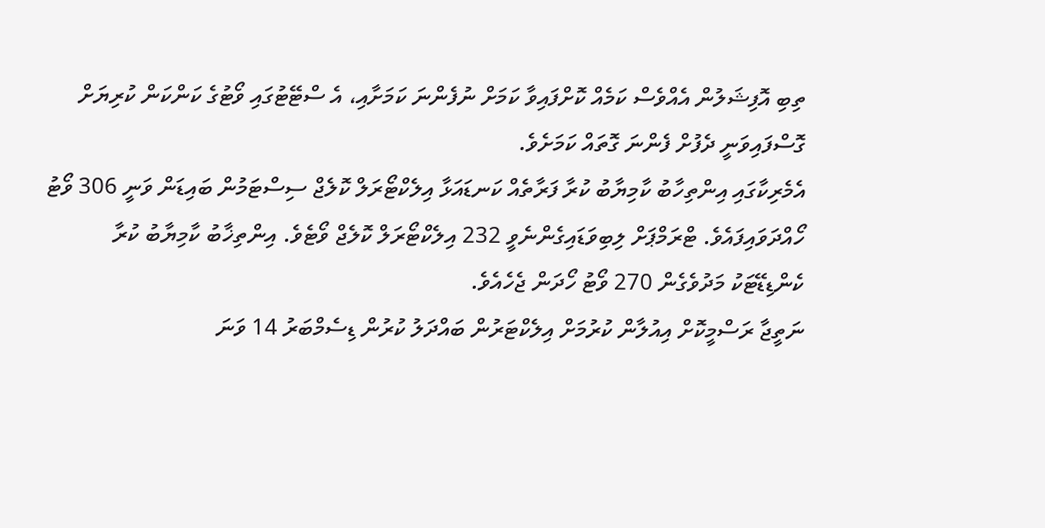ތިބި އޮފިޝަލުން އެއްވެސް ކަމެއް ކޮށްފައިވާ ކަމަށް ނުފެންނަ ކަމަށާއި، އެ ސްޓޭޓުގައި ވޯޓުގެ ކަންކަން ކުރިޔަށް ގޮސްފައިވަނީ ދެފުށް ފެންނަ ގޮތައް ކަމަށެވެ.
އެމެރިކާގައި އިންތިހާބު ކާމިޔާބު ކުރާ ފަރާތެއް ކަނޑައަޅާ އިލެކްޓޯރަލް ކޮލެޖް ސިސްޓަމުން ބައިޑަން ވަނީ 306 ވޯޓު ހޯއްދަވައިފައެވެ. ޓްރަމްޕަށް ލިބިވަޑައިގެންނެވީ 232 އިލެކްޓޯރަލް ކޮލެޖް ވޯޓެވެ. އިންތިޚާބު ކާމިޔާބު ކުރާ ކެންޑިޑޭޓަކު މަދުވެގެން 270 ވޯޓު ހޯދަން ޖެހެއެވެ.
ނަތީޖާ ރަސްމީކޮށް އިއުލާން ކުރުމަށް އިލެކްޓަރުން ބައްދަލު ކުރުން ޑިސެމްބަރު 14 ވަނަ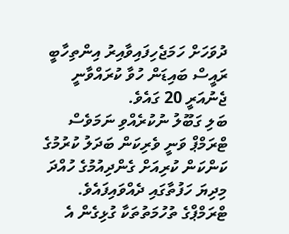ދުވަހަށް ހަމަޖެހިފައިވާއިރު އިންތިހާބީ ރައީސް ބައިޑަން ހުވާ ކުރައްވާނީ ޖެނުއަރީ 20 ގައެވެ.
ބަލި ގަބޫލު ނުކުރެއްވި ނަމަވެސް ޓްރަމްޕް ވަނީ ވެރިކަން ބަދަލު ކުރުމުގެ ކަންކަން ކުރިއަށް ގެންދިއުމުގެ ހުއްދަ މިދިޔަ ހަފުތާގައި ދެއްވައިފައެވެ.
ޓްރަމްޕްގެ ތުހުމަތުތަކާ ގުޅިގެން އެ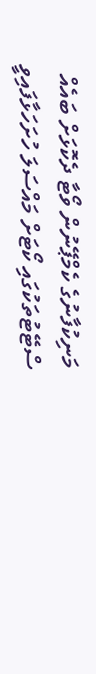މަނިކުފާނުގެ ކެމްޕޭނުން ވޯޓާ ދެކޮޅަށް ބައެއް ސްޓޭޓުތަކުގައި ކޯޓަށް މައްސަލަ ހުށަހަޅާފައިވީ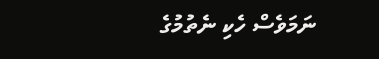ނަމަވެސް ހެކި ނެތުމުގެ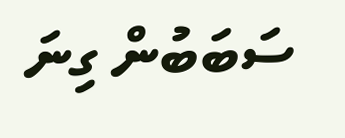ސަބަބުން ގިނަ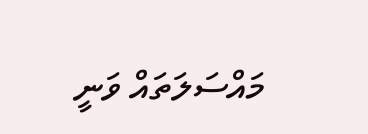މައްސަލަތައް ވަނީ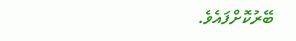ބޭރުކޮށްފައެވެ.